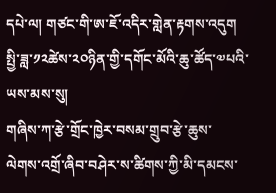དཔེ་ལ། གཙང་གི་ཨ་ཇོ་འདིར་གླེན་རྟགས་འདུག
སྤྱི་ཟླ་༡༢ཚེས་༢༠ཉིན་གྱི་དགོང་མོའི་ཆུ་ཚོད་༧པའི་ཡས་མས་སུ།
གཞིས་ཀ་རྩེ་གྲོང་ཁྱེར་བསམ་གྲུབ་རྩེ་ཆུས་
ལེགས་འགྲོ་ཞིབ་བཤེར་ས་ཚིགས་ཀྱི་མི་དམངས་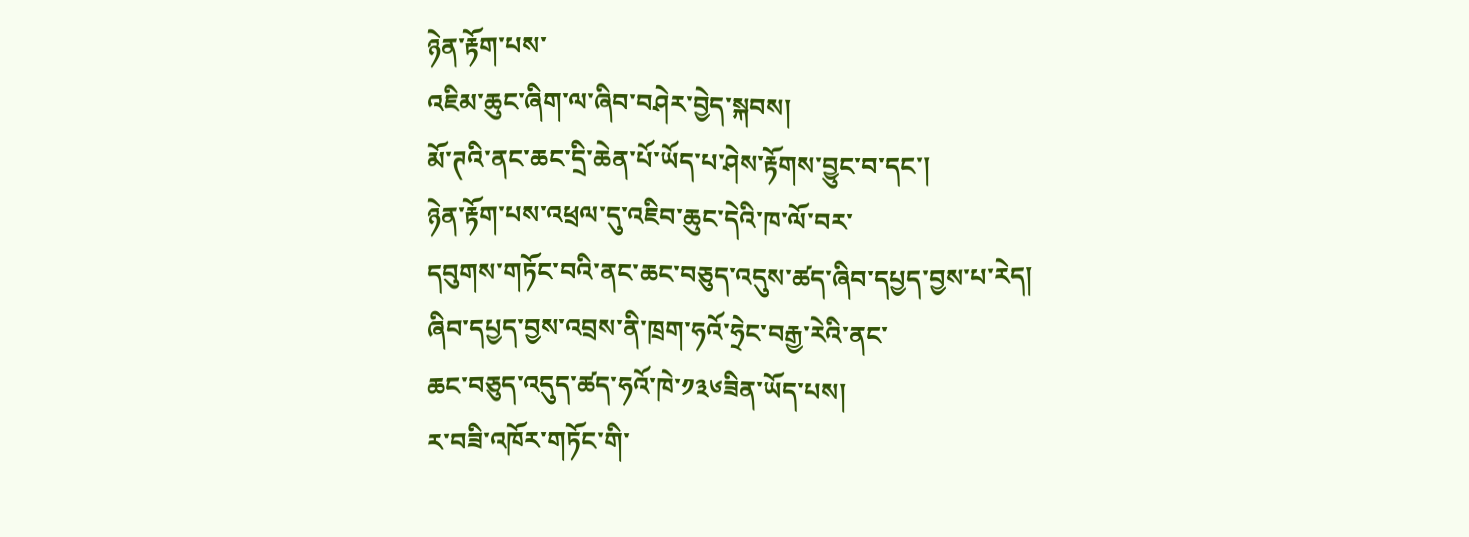ཉེན་རྟོག་པས་
འཇིམ་ཆུང་ཞིག་ལ་ཞིབ་བཤེར་བྱེད་སྐབས།
མོ་ཊའི་ནང་ཆང་དྲི་ཆེན་པོ་ཡོད་པ་ཤེས་རྟོགས་བྱུང་བ་དང་།
ཉེན་རྟོག་པས་འཕྲལ་དུ་འཇིབ་ཆུང་དེའི་ཁ་ལོ་བར་
དབུགས་གཏོང་བའི་ནང་ཆང་བཅུད་འདུས་ཚད་ཞིབ་དཔྱད་བྱས་པ་རེད།
ཞིབ་དཔྱད་བྱས་འབྲས་ནི་ཁྲག་ཧའོ་ཧྲེང་བརྒྱ་རེའི་ནང་
ཆང་བཅུད་འདུད་ཚད་ཧའོ་ཁེ་༡༣༦ཟིན་ཡོད་པས།
ར་བཟི་འཁོར་གཏོང་གི་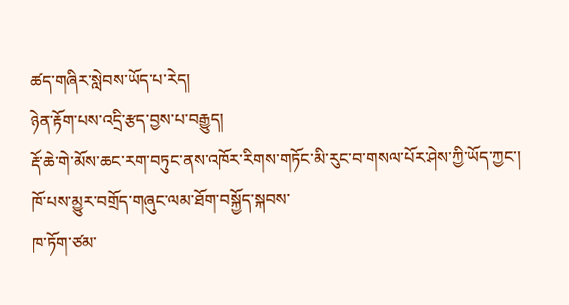ཚད་གཞིར་སླེབས་ཡོད་པ་རེད།
ཉེན་རྟོག་པས་འདྲི་རྩད་བྱས་པ་བརྒྱུད།
རྡོ་ཆེ་གེ་མོས་ཆང་རག་བཏུང་ནས་འཁོར་རིགས་གཏོང་མི་རུང་བ་གསལ་པོར་ཤེས་ཀྱི་ཡོད་ཀྱང་།
ཁོ་པས་མྱུར་བགྲོད་གཞུང་ལམ་ཐོག་བསྐྱོད་སྐབས་
ཁ་ཏོག་ཙམ་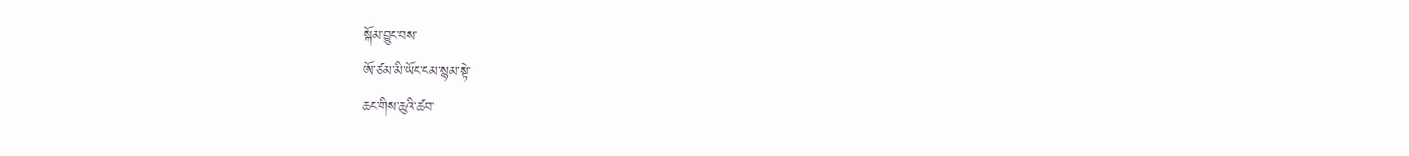སྐོམ་བྱུང་བས་
ཨོ་ཙམ་མི་ཡོང་ངམ་སྙམ་སྟེ་
ཆང་གིས་ཆུའི་ཚབ་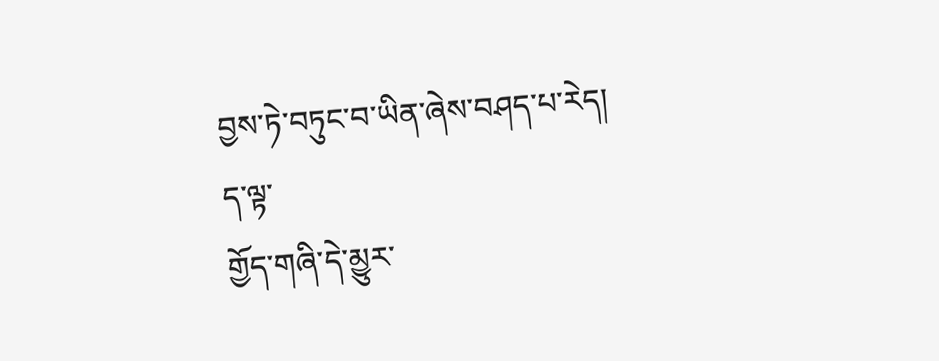བྱས་ཏེ་བཏུང་བ་ཡིན་ཞེས་བཤད་པ་རེད།
ད་ལྟ་
གྱོད་གཞི་དེ་མྱུར་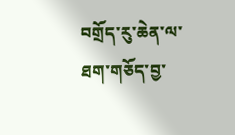བགྲོད་རུ་ཆེན་ལ་
ཐག་གཅོད་བྱ་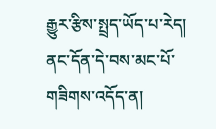རྒྱུར་རྩིས་སྤྲད་ཡོད་པ་རེད།
ནང་དོན་དེ་བས་མང་པོ་གཟིགས་འདོད་ན།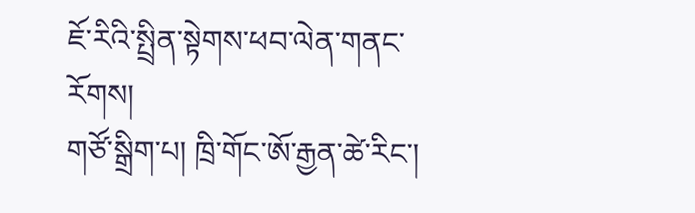ཇོ་རིའི་སྤྲིན་སྟེགས་ཕབ་ལེན་གནང་རོགས།
གཙོ་སྒྲིག་པ། ཁྲི་གོང་ཨོ་རྒྱན་ཚེ་རིང་།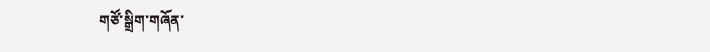གཙོ་སྒྲིག་གཞོན་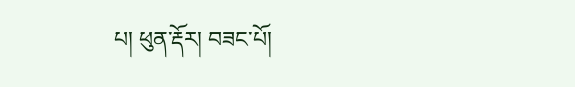པ། ཕུན་རྡོར། བཟང་པོ།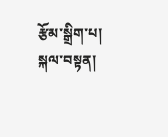རྩོམ་སྒྲིག་པ། སྐལ་བསྟན།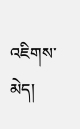འཇིགས་མེད།